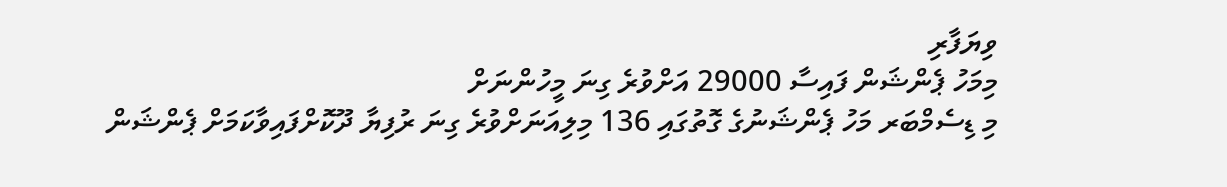ވިޔަފާރި
މިމަހު ޕެންޝަން ފައިސާ 29000 އަށްވުރެ ގިނަ މީހުންނަށް
މި ޑިސެމްބަރ މަހު ޕެންޝަނުގެ ގޮތުގައި 136 މިލިއަނަށްވުރެ ގިނަ ރުފިޔާ ދޫކޮށްފައިވާކަމަށް ޕެންޝަން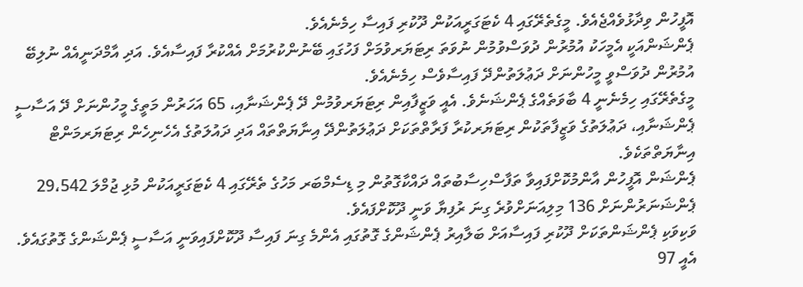އޮފީހުން ވިދާޅުވެއްޖެއެވެ. މީގެތެރޭގައި 4 ކެޓަގަރީއަކުން ދޫކުރި ފައިސާ ހިމެނެއެވެ.
ޕެންޝަންއަކީ އެމީހަކު އުމުރުން ދުވަސްވުމުން ނުވަތަ ރިޓަޔަރވުމަށް ފަހުގައި ބޭނުންކުރުމަށް އެއްކުރާ ފައިސާއެވެ. އަދި އާމްދަނީއެއް ނުލިބޭ އުމުރުން ދުވަސްވީ މީހުންނަށް ދަޢުލަތުންދޭ ފައިސާވެސް ހިމެނެއެވެ.
މީގެތެރޭގައި ހިމެނެނީ 4 ބާވަތެއްގެ ޕެންޝަނެވެ. އެއީ ވަޒީފާއިން ރިޓަޔަރވުމުން ދޭ ޕެންޝަނާއި، 65 އަހަރުން މަތީގެ މީހުންނަށް ދޭ އަސާސީ ޕެންޝަނާއި، ދަޢުލަތުގެ ވަޒީފާތަކުން ރިޓަޔަރކުރާ ފަރާތްތަކަށް ދަޢުލަތުންދޭ އިނާޔަތްތައް އަދި ދައުލަތުގެ އެހެނިހެން ރިޓަޔަރމަންޓް އިނާޔަތްތަކެވެ.
ޕެންޝަން އޮފީހުން އާންމުކޮށްފައިވާ ތަފާސްހިސާބުތައް ދައްކާގޮތުން މި ޑިސެމްބަރ މަހުގެ ތެރޭގައި 4 ކެޓަގަރީއަކުން މުޅި ޖުމްލަ 29،542 ޕެންޝަނަރުންނަށް 136 މިލިއަނަށްވުރެ ގިނަ ރުފިޔާ ވަނީ ދޫކޮށްފައެވެ.
ވަކިވަކި ޕެންޝަންތަކަށް ދޫކުރި ފައިސާއަށް ބަލާއިރު ޕެންޝަންގެ ގޮތުގައި އެންމެ ގިނަ ފައިސާ ދޫކޮށްފައިވަނީ އަސާސީ ޕެންޝަންގެ ގޮތުގައެވެ. އެއީ 97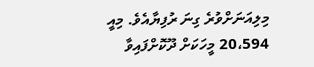މިލިއަނަށްވުރެ ގިނަ ރުފިޔާއެވެ. މިއީ 20،594 މީހަކަށް ދޫކޮށްފައިވާ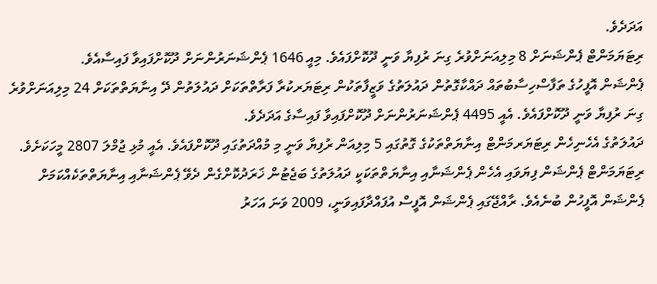އަދަދެވެ.
ރިޓަޔަމަންޓް ޕެންޝަނަށް 8 މިލިއަނަށްވުރެ ގިނަ ރުފިޔާ ވަނީ ދޫކޮށްފައެވެ. މިއީ 1646 ޕެންޝަނަރުންނަށް ދޫކޮށްފައިވާ ފައިސާއެވެ.
ޕެންޝަން އޮފީހުގެ ތަފާސްހިސާބުތައް ދައްކާގޮތުން ދައުލަތުގެ ވަޒީފާތަކުން ރިޓަޔަރކުރާ ފަރާތްތަކަށް ދައުލަތުން ދޭ އިނާޔަތްތަކަށް 24 މިލިއަނަށްވުރެ ގިނަ ރުފިޔާ ވަނީ ދޫކޮށްފައެވެ. އެއީ 4495 ޕެންޝަނަރުންނަށް ދޫކޮށްފައިވާ ފައިސާގެ އަދަދެވެ.
ދައުލަތުގެ އެހެނިހެން ރިޓަޔަރމަންޓް އިނާޔަތްތަކުގެ ގޮތުގައި 5 މިލިއަން ރުފިޔާ ވަނީ މި މުއްދަތުގައި ދޫކޮށްފައެވެ. އެއީ މުޅި ޖުމްލަ 2807 މީހަކަށެވެ.
ރިޓަޔަމަންޓް ޕެންޝަން ފިޔަވައި އެހެން ޕެންޝަނާއި އިނާޔަތްތަކަކީ ދައުލަތުގެ ބަޖެޓުން ޚަރަދުކޮށްގެން ދެވޭ ޕެންޝަނާއި އިނާޔަތްތަކެއްކަމަށް ޕެންޝަން އޮފީހުން ބުނެއެވެ. ރާއްޖޭގައި ޕެންޝަން އޮފީސް އުފައްދާފައިވަނީ، 2009 ވަނަ އަހަރު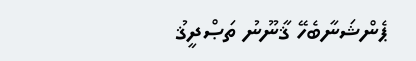ޕެންޝަނާބެހޭ ޤާނޫނު ތަޞްދީޤު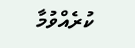ކުރެއްވުމާ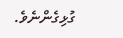ގުޅިގެންނެވެ.